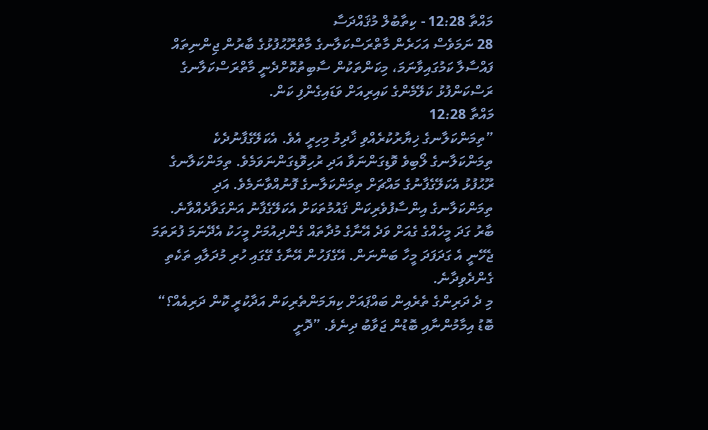މައްތާ 12:28 - ކިތާބުލް މުޤައްދަސާ
28 ނަމަވެސް އަހަރެން މާތްރަސްކަލާނގެ މާތްރޫޙުފުޅުގެ ބާރުން ޖިންނިތައް ފައްސާލާ ކަމުގައިވާނަމަ، މިކަންތަކުން ސާބިތުކޮށްދެނީ މާތްރަސްކަލާނގެ ރަސްކަންފުޅު ކަލޭމެންގެ ކައިރިއަށް ވަޑައިގެންފި ކަން.
މައްތާ 12:28
”ތިމަންކަލާނގެ ޚިޔާރުކުރެއްވި ޚާދިމު މިހިރީ އެވެ. އެކަލޭގެފާނުދެކެ ތިމަންކަލާނގެ ލޯބިވެ ވޮޑިގަންނަވާ އަދި ރުހިވޮޑިގަންނަވަމެވެ. ތިމަންކަލާނގެ ރޫޙުފުޅު އެކަލޭގެފާނުގެ މައްޗަށް ތިމަންކަލާނގެ ފޮނުއްވާނަމެވެ. އަދި ތިމަންކަލާނގެ އިންސާފުވެރިކަން ޤައުމުތަކަށް އެކަލޭގެފާނު އަންގަވާދެއްވާނެ.
ބާރު ގަދަ މީހެއްގެ ގެއަށް ވަދެ އޭނާގެ މުދާތައް ގެންދިއުމަށް މީހަކު އެދޭނަމަ ފުރަތަމަ ޖެހޭނީ އެ ގަދަފަދަ މީހާ ބަންނަން. އޭގެފަހުން އޭނާގެ ގޭގައި ހުރި މުދަލާއި ތަކެތި ގެންދެވިދާނެ.
މި ދެ ދަރިންގެ ތެރެއިން ބައްޕައަށް ކިޔަމަންތެރިކަން އަދާކުރީ ކޮން ދަރިއެއް؟“ ބޮޑު އިމާމުންނާއި ބޮޑުން ޖަވާބު ދިނެވެ. ”ދޮށީ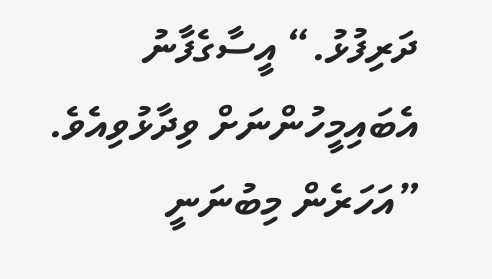ދަރިފުޅު.“ އީސާގެފާނު އެބައިމީހުންނަށް ވިދާޅުވިއެވެ. ”އަހަރެން މިބުނަނީ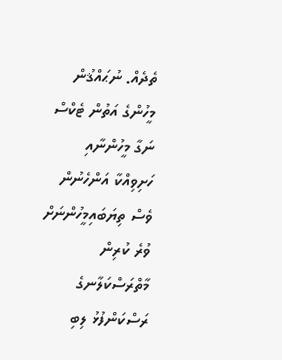ތެދެއް. ނުޙައްޤުން މީހުންގެ އަތުން ޓެކްސް ނަގާ މީހުންނާއި ހަށިވިއްކާ އަންހެނުން ވެސް ތިޔަބައިމީހުންނަށް ވުރެ ކުރިން މާތްރަސްކަލާނގެ ރަސްކަންފުޅު ލިބި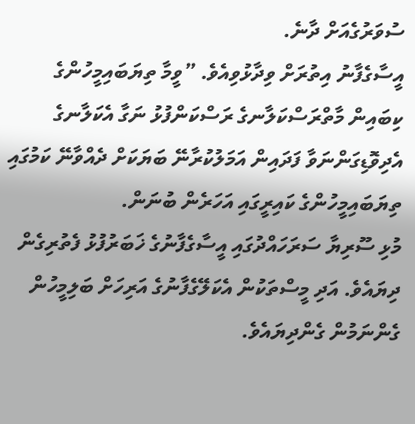ސުވަރުގެއަށް ދާނެ.
އީސާގެފާނު އިތުރަށް ވިދާޅުވިއެވެ. ”ވީމާ ތިޔަބައިމީހުންގެ ކިބައިން މާތްރަސްކަލާނގެ ރަސްކަންފުޅު ނަގާ އެކަލާނގެ އެދިވޮޑިގަންނަވާ ފަދައިން އަމަލުކުރާނޭ ބަޔަކަށް ދެއްވާނޭ ކަމުގައި ތިޔަބައިމީހުންގެ ކައިރީގައި އަހަރެން ބުނަން.
މުޅި ސޫރިޔާ ސަރަހައްދުގައި އީސާގެފާނުގެ ޚަބަރުފުޅު ފެތުރިގެން ދިޔައެވެ. އަދި މީސްތަކުން އެކަލޭގެފާނުގެ އަރިހަށް ބަލިމީހުން ގެންނަމުން ގެންދިޔައެވެ.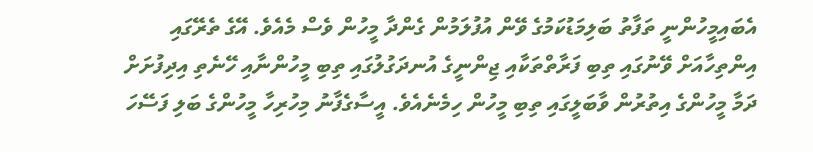އެބައިމީހުންނީ ތަފާތު ބަލިމަޑުކަމުގެ ވޭން އުފުލަމުން ގެންދާ މީހުން ވެސް މެއެވެ. އޭގެ ތެރޭގައި އިންތިހާއަށް ވޭނުގައި ތިބި ފަރާތްތަކާއި ޖިންނީގެ އުނދަގުލުގައި ތިބި މީހުންނާއި ހޭނެތި އިދިފުށަށް ދަމާ މީހުންގެ އިތުރުން ވާބަލީގައި ތިބި މީހުން ހިމެނެއެވެ. އީސާގެފާނު މިހުރިހާ މީހުންގެ ބަލި ފަސޭހަ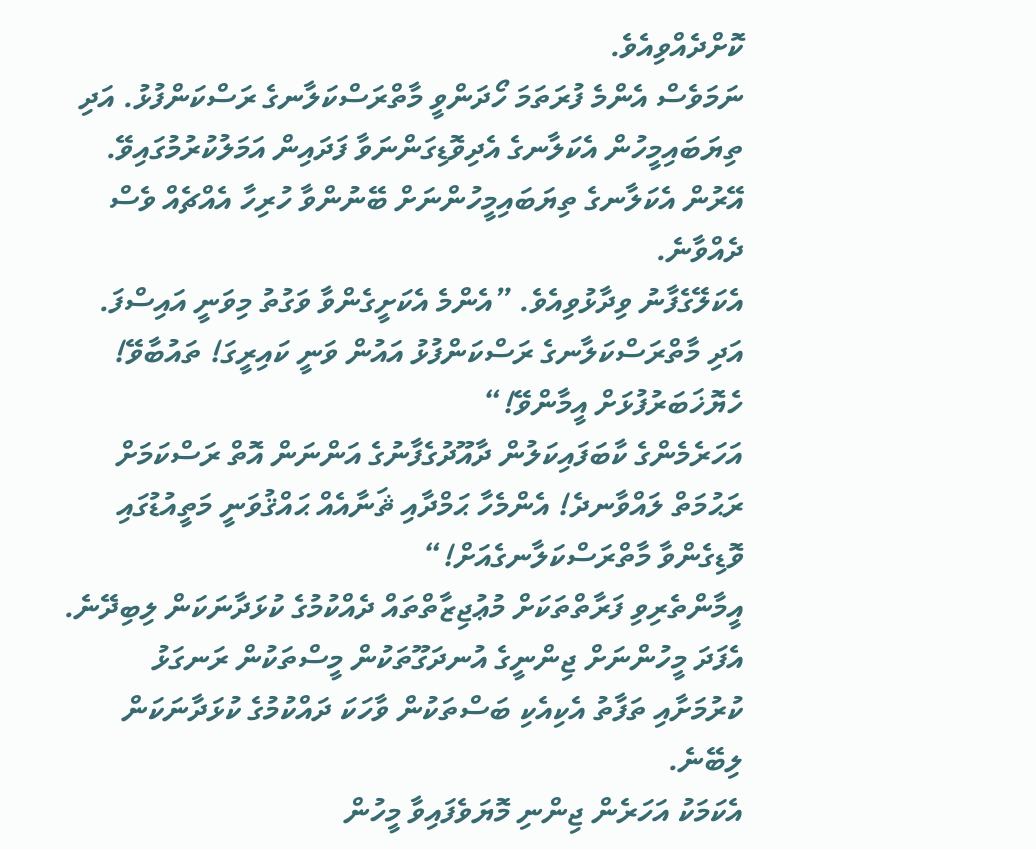ކޮށްދެއްވިއެވެ.
ނަމަވެސް އެންމެ ފުރަތަމަ ހޯދަންވީ މާތްރަސްކަލާނގެ ރަސްކަންފުޅު. އަދި ތިޔަބައިމީހުން އެކަލާނގެ އެދިވޮޑިގަންނަވާ ފަދައިން އަމަލުކުރުމުގައިވޭ. އޭރުން އެކަލާނގެ ތިޔަބައިމީހުންނަށް ބޭނުންވާ ހުރިހާ އެއްޗެއް ވެސް ދެއްވާނެ.
އެކަލޭގެފާނު ވިދާޅުވިއެވެ. ”އެންމެ އެކަށީގެންވާ ވަގުތު މިވަނީ އައިސްފަ. އަދި މާތްރަސްކަލާނގެ ރަސްކަންފުޅު އައުން ވަނީ ކައިރީގަ! ތައުބާވޭ! ހެޔޮޚަބަރުފުޅަށް އީމާންވޭ!“
އަހަރެމެންގެ ކާބަފައިކަލުން ދާއޫދުގެފާނުގެ އަންނަން އޮތް ރަސްކަމަށް ރަޙުމަތް ލައްވާނދެ! އެންމެހާ ޙަމްދާއި ޘަނާއެއް ޙައްޤުވަނީ މަތީއުޑުގައި ވޮޑިގެންވާ މާތްރަސްކަލާނގެއަށް!“
އީމާންތެރިވި ފަރާތްތަކަށް މުޢުޖިޒާތްތައް ދެއްކުމުގެ ކުޅަދާނަކަން ލިބިދޭނެ. އެފަދަ މީހުންނަށް ޖިންނީގެ އުނދަގޫތަކުން މީސްތަކުން ރަނގަޅު ކުރުމަށާއި ތަފާތު އެކިއެކި ބަސްތަކުން ވާހަކަ ދައްކުމުގެ ކުޅަދާނަކަން ލިބޭނެ.
އެކަމަކު އަހަރެން ޖިންނި މޮޔަވެފައިވާ މީހުން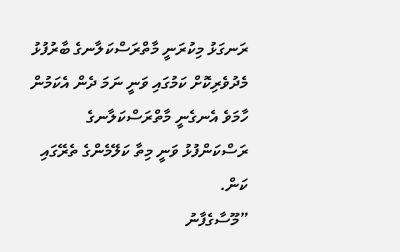ރަނގަޅު މިކުރަނީ މާތްރަސްކަލާނގެ ބާރުފުޅު މެދުވެރިކޮށް ކަމުގައި ވަނީ ނަމަ ދެން އެކަމުން ހާމަވެ އެނގެނީ މާތްރަސްކަލާނގެ ރަސްކަންފުޅު ވަނީ މިތާ ކަލޭމެންގެ ތެރޭގައި ކަން.
”މޫސާގެފާނު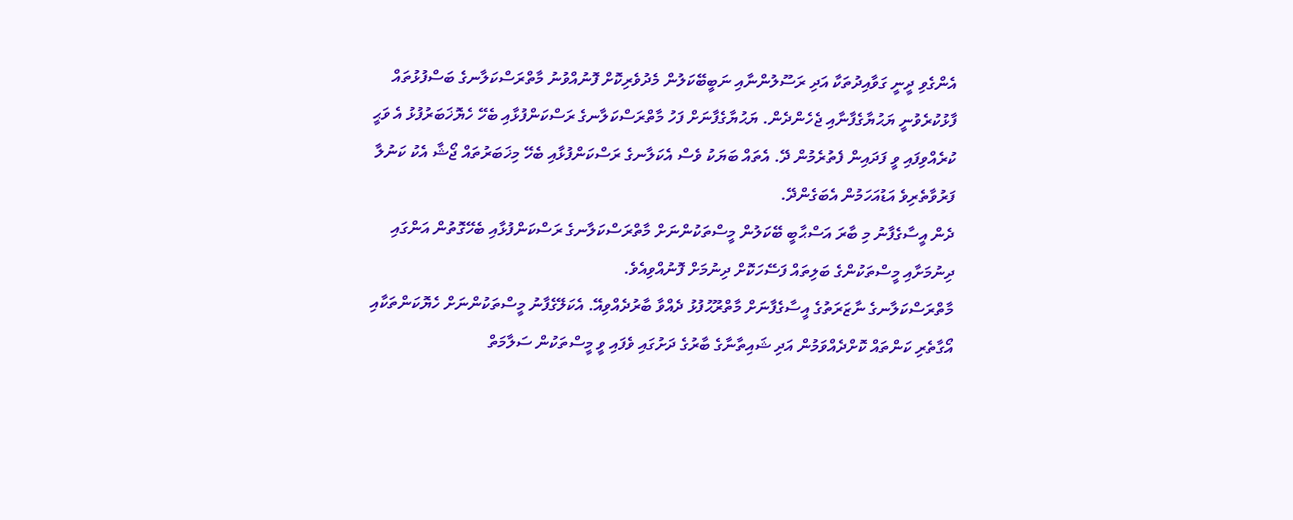އެންގެވި ދީނީ ގަވާއިދުތަކާ އަދި ރަސޫލުންނާއި ނަބީބޭކަލުން މެދުވެރިކޮށް ފޮނުއްވުނު މާތްރަސްކަލާނގެ ބަސްފުޅުތައް ފާޅުކުރެވުނީ ޔަޙުޔާގެފާނާއި ޖެހެންދެން. ޔަޙުޔާގެފާނަށް ފަހު މާތްރަސްކަލާނގެ ރަސްކަންފުޅާއި ބެހޭ ހެޔޮޚަބަރުފުޅު އެ ވަޙީ ކުރެއްވިފައި ވީ ފަދައިން ފެތުރެމުން ދޭ. އެތައް ބަޔަކު ވެސް އެކަލާނގެ ރަސްކަންފުޅާއި ބެހޭ މިޚަބަރުތައް ޖޯޝާ އެކު ކަނުލާ ފަރުވާތެރިވެ އަޑުއަހަމުން އެބަގެންދޭ.
ދެން އީސާގެފާނު މި ބާރަ އަސްޙާބީ ބޭކަލުން މީސްތަކުންނަށް މާތްރަސްކަލާނގެ ރަސްކަންފުޅާއި ބެހޭގޮތުން އަންގައި ދިނުމަށާއި މީސްތަކުންގެ ބަލިތައް ފަސޭހަކޮށް ދިނުމަށް ފޮނުއްވިއެވެ.
މާތްރަސްކަލާނގެ ނާޒަރަތުގެ އީސާގެފާނަށް މާތްރޫޙުފުޅު ދެއްވާ ބާރުދެއްވިއޭ. އެކަލޭގެފާނު މީސްތަކުންނަށް ހެޔޮކަންތަކާއި އޯގާތެރި ކަންތައް ކޮށްދެއްވަމުން އަދި ޝައިތާނާގެ ބާރުގެ ދަށުގައި ވެފައި ވީ މީސްތަކުން ސަލާމަތް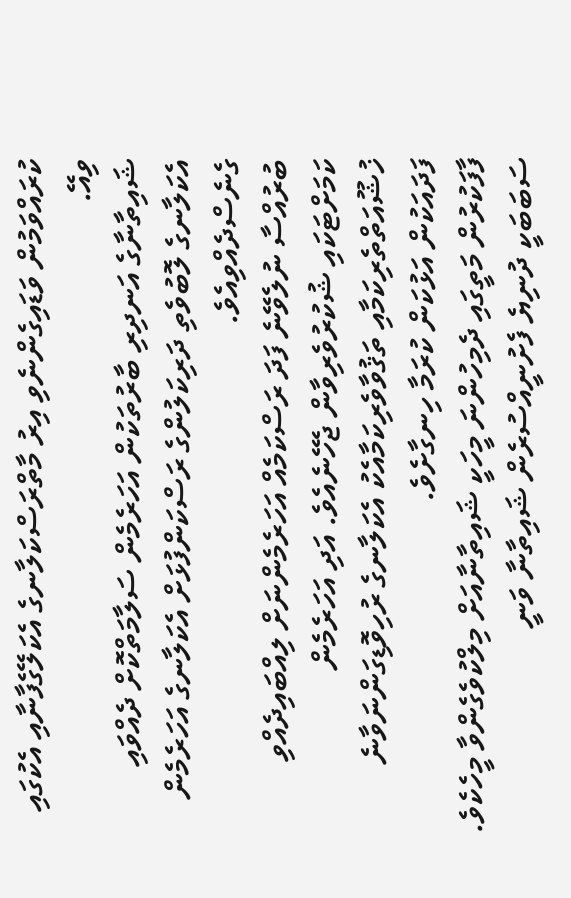ކުރައްވަމުން ވަޑައިގެންނެވި އިރު މާތްރަސްކަލާނގެ އެކަލޭގެފާނާއި އެކުގައި ވިއޭ.
ޝައިތާނާގެ އަނދިރި ބާރުތަކުން އަހަރެމެން ސަލާމަތްކޮށް ދެއްވައި އެކަލާނގެ ލޮބުވެތި ދަރިކަލުންގެ ރަސްކަންފުޅަށް އެކަލާނގެ އަހަރެމެން ގެނެސްދެއްވިއެވެ.
ބުރުއްސާ ނުލެވޭނެ ފަދަ ރަސްކަމެއް އަހަރެމެންނަށް ލިއްބައިދެއްވި ކަމަށްޓަކައި ޝުކުރުވެރިވާން ޖެހޭނެއެވެ. އަދި އަހަރެމެން ޚުޝޫއަތްތެރިކަމާއި ތަޤުވާވެރިކަމާއެކު އެކަލާނގެ ރުހިވޮޑިގަންނަވާނެ ފަދައަކުން އަޅުކަން ކުރަމާ ހިނގާށެވެ.
ފާފަކުރުން މަތީގައި ދެމިހުންނަ މީހަކީ ޝައިތާނާއަށް މިލްކުވެގެންވާ މީހެކެވެ. ސަބަބަކީ ދުނިޔެ ފެށުނީއްސުރެން ޝައިތާނާ ވަނީ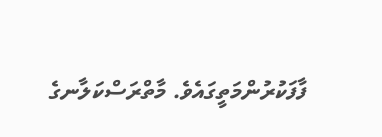ފާފަކުރުންމަތީގައެވެ. މާތްރަސްކަލާނގެ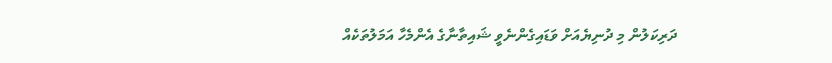ދަރިކަލުން މި ދުނިޔެއަށް ވަޑައިގެންނެވީ ޝައިތާނާގެ އެންމެހާ އަމަލުތަކެއް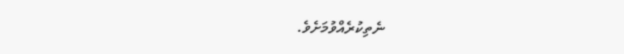ނެތިކުރެއްވުމަށެވެ.